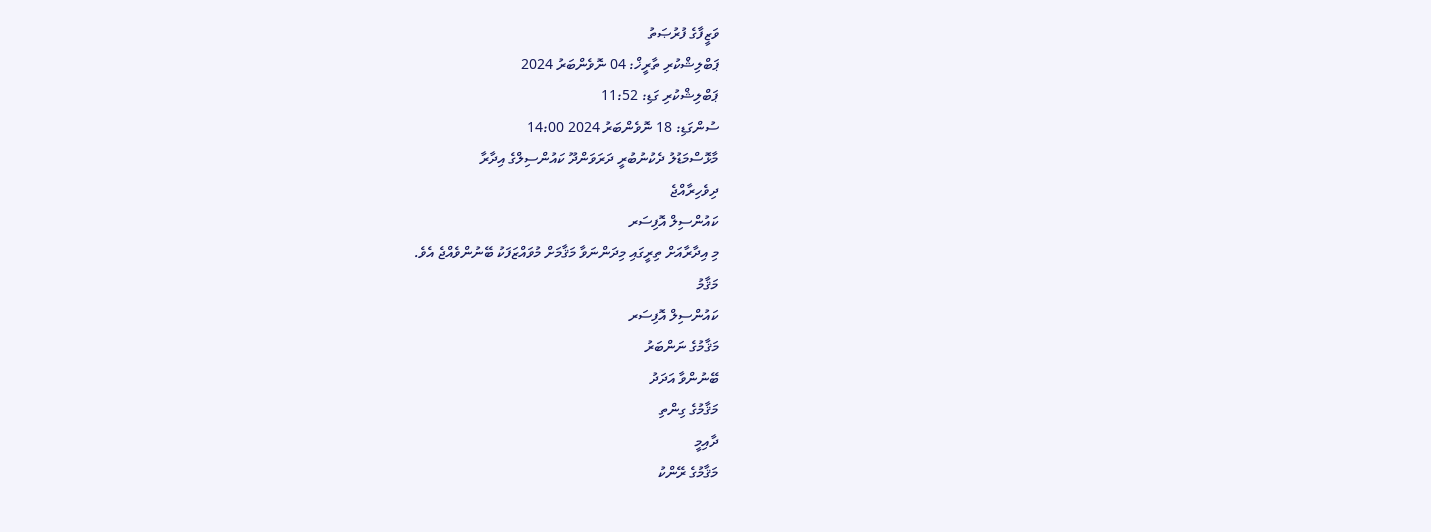ވަޒީފާގެ ފުރުޞަތު
ޕަބްލިޝްކުރި ތާރީޚް: 04 ނޮވެންބަރު 2024
ޕަބްލިޝްކުރި ގަޑި: 11:52
ސުންގަޑި: 18 ނޮވެންބަރު 2024 14:00
މާޅޮސްމަޑުލު ދެކުނުބުރީ ދަރަވަންދޫ ކައުންސިލްގެ އިދާރާ
ދިވެހިރާއްޖެ
ކައުންސިލް އޮފިސަރ
މި އިދާރާއަށް ތިރީގައި މިދަންނަވާ މަޤާމަށް މުވައްޒަފަކު ބޭނުންވެއްޖެ އެވެ.
މަޤާމު
ކައުންސިލް އޮފިސަރ
މަޤާމުގެ ނަންބަރު
ބޭނުންވާ އަދަދު
މަޤާމުގެ ގިންތި
ދާއިމީ
މަޤާމުގެ ރޭންކު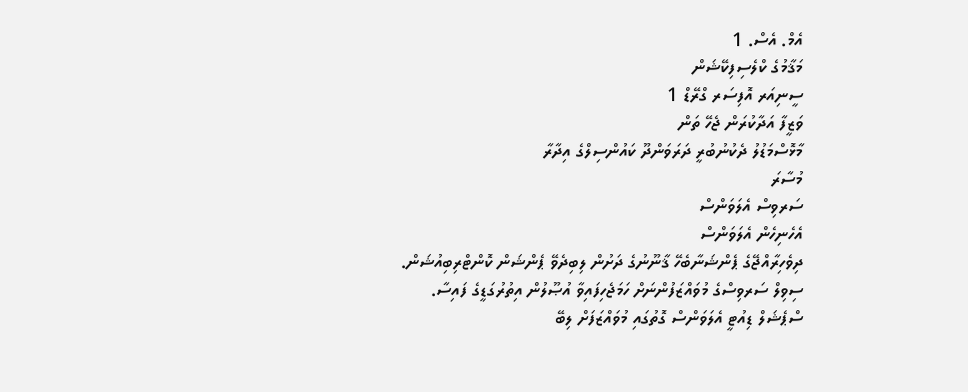އެމް. އެސް. 1
މަޤާމުގެ ކްލެސިފިކޭޝަން
ސީނިއަރ އޮފިސަރ ގްރޭޑް 1
ވަޒީފާ އަދާކުރަން ޖެހޭ ތަން
މާޅޮސްމަޑުލު ދެކުނުބުރީ ދަރަވަންދޫ ކައުންސިލްގެ އިދާރާ
މުސާރަ
ސަރވިސް އެލަވަންސް
އެހެނިހެން އެލަވަންސް
ދިވެހިރާއްޖޭގެ ޕެންޝަނާބެހޭ ޤާނޫނުގެ ދަށުން ލިބިދެވޭ ޕެންޝަން ކޮންޓްރިބިއުޝަން.
ސިވިލް ސަރވިސްގެ މުވައްޒަފުންނަށް ހަމަޖެހިފައިވާ އުޞޫލުން އިތުރުގަޑީގެ ފައިސާ.
ސްޕެޝަލް ޑިއުޓީ އެލަވަންސް ގޮތުގައި މުވައްޒަފަށް ލިބޭ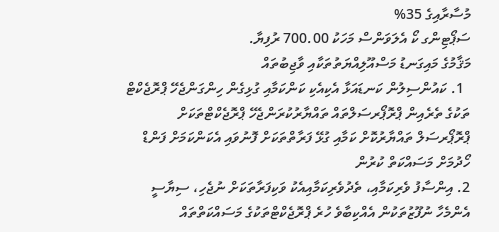މުސާރާއިގެ 35%
ސަޕޯޓިންގ ކޯ އެލަވަންސް މަހަކު 700.00 ރުފިޔާ.
މަޤާމުގެ މައިގަނޑު މަސްއޫލިއްޔަތުތަކާއި ވާޖިބުތައް
  1. ކައުންސިލުން ކަނޑައަޅާ އެކިއެކި ކަންކަމާއި ގުޅިގެން ހިންގަންޖެހޭ ޕްރޮޖެކްޓް ތަކުގެ ތެރެއިން ޕްރޮޕޯރސަލްތައް ތައްޔާރުކުރަންޖެހޭ ޕްރޮޖެކްޓްތަކަށް ޕްރޮޕޯރސަލް ތައްޔާރުކޮށް ކަމާއި ގުޅޭ ފަރާތްތަކަށް ފޮނުވައި އެކަންކަމަށް ފަންޑް ހޯދުމަށް މަސައްކަތް ކުރުން
2. އިންސާފު ވެރިކަމާއި، ތެދުވެރިކަމާއިއެކު ވަކިފަރާތަކަށް ނުޖެހި، ސިޔާސީ އެންމެހާ ނުފޫޒުތަކުން އެއްކިބާވެ ހުރެ ޕްރޮޖެކްޓްތަކުގެ މަސައްކަތްތައް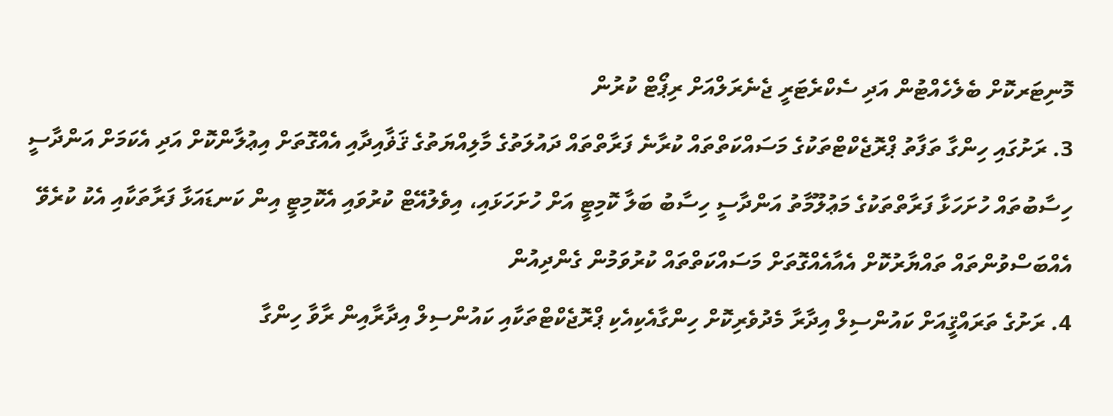މޮނިޓަރކޮށް ބެލެހެއްޓުން އަދި ސެކްރެޓަރީ ޖެނެރަލްއަށް ރިޕޯޓް ކުރުން
3. ރަށުގައި ހިންގާ ތަފާތު ޕްރޮޖެކްޓްތަކުގެ މަސައްކަތްތައް ކުރާނެ ފަރާތްތައް ދައުލަތުގެ މާލިއްޔަތުގެ ޤަޥާއިދާއި އެއްގޮތަށް އިޢުލާންކޮށް އަދި އެކަމަށް އަންދާސީ ހިސާބުތައް ހުށަހަޅާ ފަރާތްތަކުގެ މަޢުލޫމާތު އަންދާސީ ހިސާބު ބަލާ ކޮމިޓީ އަށް ހުށަހަޅައި، އިވެލުއޭޓް ކުރުވައި އެކޮމިޓީ އިން ކަނޑައަޅާ ފަރާތަކާއި އެކު ކުރެވޭ އެއްބަސްވުންތައް ތައްޔާރުކޮށް އެއާއެއްގޮތަށް މަސައްކަތްތައް ކުރުވަމުން ގެންދިއުން
4. ރަށުގެ ތަރައްޤީއަށް ކައުންސިލް އިދާރާ މެދުވެރިކޮށް ހިންގާއެކިއެކި ޕްރޮޖެކްޓްތަކާއި ކައުންސިލް އިދާރާއިން ރާވާ ހިންގާ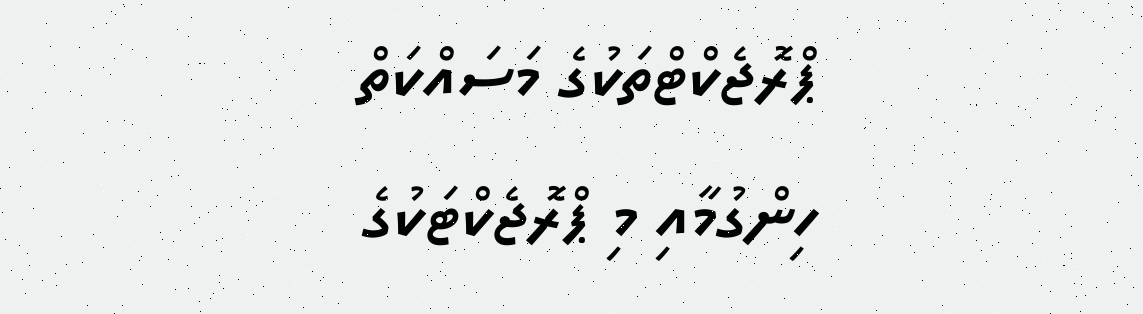ޕްރޮޖެކްޓްތަކުގެ މަސައްކަތް ހިންގުމާއި މި ޕްރޮޖެކްޓަކުގެ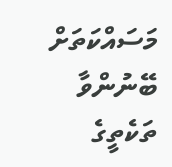މަސައްކަތަށް ބޭނުންވާ ތަކެތީގެ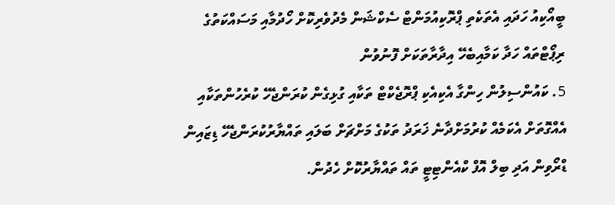ބީއޯކިއު ހަދައި އެތަކެތި ޕްރޮކިއުމަންޓް ސެކްޝަން މެދުވެރިކޮށް ހޯދުމާއި މަސައްކަތުގެ ރިޕޯޓްތައް ހަދާ ކަމާއިބެހޭ އިދާރާތަކަށް ފޮނުވުން
5. ކައުންސިލުން ހިންގާ އެކިއެކި ޕްރޮޖެކްޓް ތަކާއި ގުޅިގެން ކުރަންޖެހޭ ކުރެހުންތަކާއި އެއްގޮތަށް އެކަމެއް ކުރުމަށްދާނެ ޚަރަދު ތަކުގެ މަށްޗަށް ބަލައި ތައްޔާރުކުރަންޖެހޭ ޑިޒައިން ޑްރޯވިން އަދި ބިލް އޮފް ކްއެންޓިޓީ ތައް ތައްޔާރުކޮށް ހެދުން.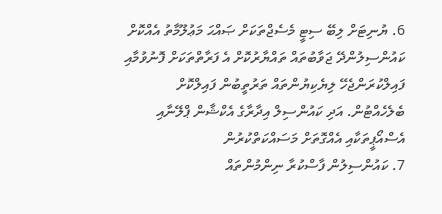6. ޔުނިޓަށް ލިބޭ ސިޓީ މެސެޖްތަކަށް ޞައްޙަ މަޢުލޫމާތު އެއްކޮށް ކައުންސިލުންދޭ ޖަވާބުތައް ތައްޔާރުކޮށް އެ ފަރާތްތަކަށް ފޮނުވުމާއި ފައިލްކުރަންޖެހޭ ލިޔެކިޔުންތައް ތަރުތީބުން ފައިލްކޮށް ބެލެހެއްޓުން. އަދި ކައުންސިލް އިދާރާގެ އެކްޝާން ޕްލޭނާއި އެސްއޯޕީތަކާއި އެއްގޮތަށް މަސައްކަތްކުރުން
7. ކައުންސިލުން ފާސްކުރާ ނިންމުންތައް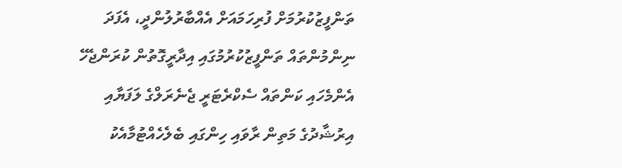ތަންފީޒުކުރުމަށް ފުރިހަމައަށް އެއްބާރުލުންދީ، އެފަދަ ނިންމުންތައް ތަންފީޒުކުރުމުގައި އިދާރީގޮތުން ކުރަންޖެހޭ އެންމެހައި ކަންތައް ސެކްރެޓަރީ ޖެނެރަލްގެ ލަފަޔާއި އިރުޝާދުގެ މަތިން ރާވައި ހިންގައި ބެލެހެއްޓުމާއެކު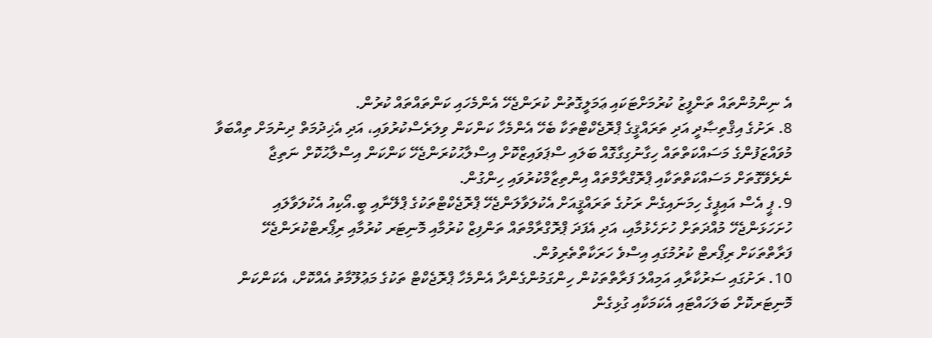އެ ނިންމުންތައް ތަންފީޒު ކުރުމަށްޓަކައި ޢަމަލީގޮތުން ކުރަންޖެހޭ އެންމެހައި ކަންތައްތައް ކުރުން.
8. ރަށުގެ އިޤްތިޞާދީ އަދި ތަރައްޤީގެ ޕްރޮޖެކްޓްތަކާ ބެހޭ އެންމެހާ ކަންކަން ވިލަރެސްކުރުވައި، އަދި އެޚިދުމަތް ދިނުމަށް ތިއްބަވާ މުވައްޒަފުންގެ މަސައްކަތްތައް ހިގާނުގިގާގޮއް ބަލައި ސްޕަވައިޒްކޮށް އިސްލާޙުކުރަންޖެހޭ ކަންކަން އިސްލާޙުކޮށް ނަތިޖާ ނެރެވޭގޮތަށް މަސައްކަތްތަކާއި ޕްރޮގްރާމްތައް އިންތިޒާމްކުރުވައި ހިންގުން.
9. ޕީ އެސް އައިޕީގެ ހިމަނައިގެން ރަށުގެ ތަރައްޤީއަށް އެކުލަވާލަންޖެހޭ ޕްރޮޖެކްޓްތަކުގެ ޕްލޭނާއި ބީ.އޯކިއު އެކުލަވާލައި ހުށަހަޅަންޖެހޭ މުއްދަތަށް ހުށަހެޅުމާއި، އަދި އެފަދަ ޕްރޮގްރާމްތައް ތަންފިޒް ކުރުމާއި މޮނިޓަރ ކުރުމާއި ރިޕޯރޓްކުރަންޖެހޭ ފަރާތްތަކަށް ރިޕޯރޓް ކުރުމުގައި އިސްވެ ހަރަކާތްތެރިވުން.
10. ރަށުގައި ސަރުކާރާއި އަމިއްލަ ފަރާތްތަކުން ހިންގަމުންގެންދާ އެންމެހާ ޕްރޮޖެކްޓް ތަކުގެ މަޢުލޫމާތު އެއްކޮށް، އެކަންކަން މޮނިޓަރކޮށް ބަލަހައްޓައި އެކަމަކާއި ގުޅިގެން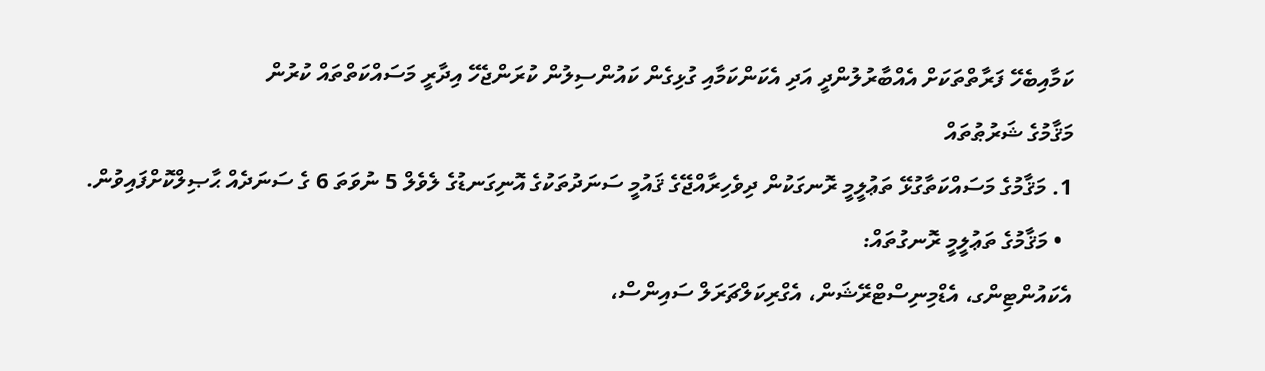ކަމާއިބެހޭ ފަރާތްތަކަށް އެއްބާރުލުންދީ އަދި އެކަންކަމާއި ގުޅިގެން ކައުންސިލުން ކުރަންޖެހޭ އިދާރީ މަސައްކަތްތައް ކުރުން
މަޤާމުގެ ޝަރުޠުތައް
1. މަޤާމުގެ މަސައްކަތާގުޅޭ ތަޢުލީމީ ރޮނގަކުން ދިވެހިރާއްޖޭގެ ޤައުމީ ސަނަދުތަކުގެ އޮނިގަނޑުގެ ލެވެލް 5 ނުވަތަ 6 ގެ ސަނަދެއް ޙާޞިލްކޮށްފައިވުން.
  • މަޤާމުގެ ތަޢުލީމީ ރޮނގުތައް:
އެކައުންޓިންގ، އެޑްމިނިސްޓްރޭޝަން، އެގްރިކަލްޗަރަލް ސައިންސް،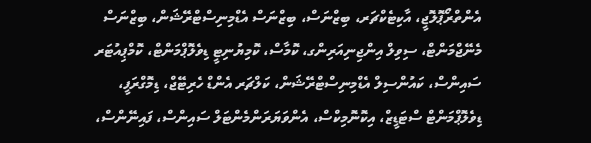އެންތްރޯޕޮލޮޖީ، އާކިޓެކްޗަރ، ބިޒްނަސް، ބިޒްނަސް އެޑްމިނިސްޓްރޭޝަން، ބިޒްނަސް މެނޭޖްމަންޓް، ސިވިލް އިންޖިނިއަރިންގ، ކޮމާސް، ކޮމިޔުނިޓީ ޑިވެލޮޕްމަންޓް، ކޮމްޕިއުޓަރ ސައިންސް، ކައުންސިލް އެޑްމިނިސްޓްރޭޝަން، ކަލްޗަރ އެންޑް ހެރިޓޭޖް، ޑިމޮގްރަފީ، ޑިވެލޮޕްމަންޓް ސްޓަޑީޒް، އިކޮނޮމިކްސް، އެންވަޔަރަންމެންޓަލް ސައިންސް، ފައިނޭންސް،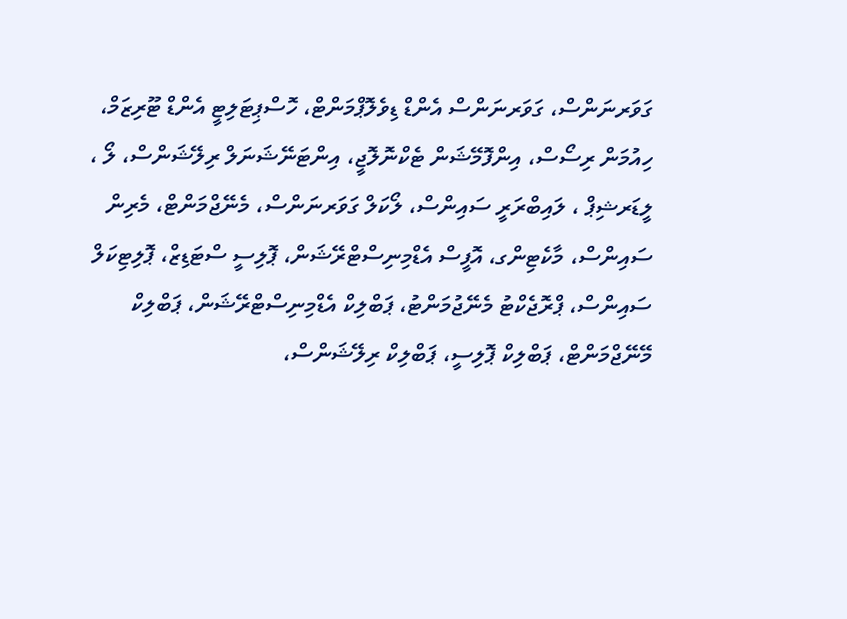ގަވަރނަންސް، ގަވަރނަންސް އެންޑް ޑިވެލޮޕްމަންޓް، ހޮސްޕިޓަލިޓީ އެންޑް ޓޫރިޒަމް، ހިއުމަން ރިސޯސް، އިންފޮމޭޝަން ޓެކްނޮލޮޖީ، އިންޓަނޭޝަނަލް ރިލޭޝަންސް، ލޯ ، ލީޑަރޝިޕް ، ލައިބްރަރީ ސައިންސް، ލޯކަލް ގަވަރނަންސް، މެނޭޖްމަންޓް، މެރިން ސައިންސް، މާކެޓިންގ، އޮފީސް އެޑްމިނިސްޓްރޭޝަން، ޕޮލިސީ ސްޓަޑިޒް، ޕޮލިޓިކަލް ސައިންސް، ޕްރޮޖެކްޓު މެނޭޖުމަންޓު، ޕަބްލިކް އެޑްމިނިސްޓްރޭޝަން، ޕަބްލިކް މޭނޭޖްމަންޓް، ޕަބްލިކް ޕޮލިސީ، ޕަބްލިކް ރިލޭޝަންސް،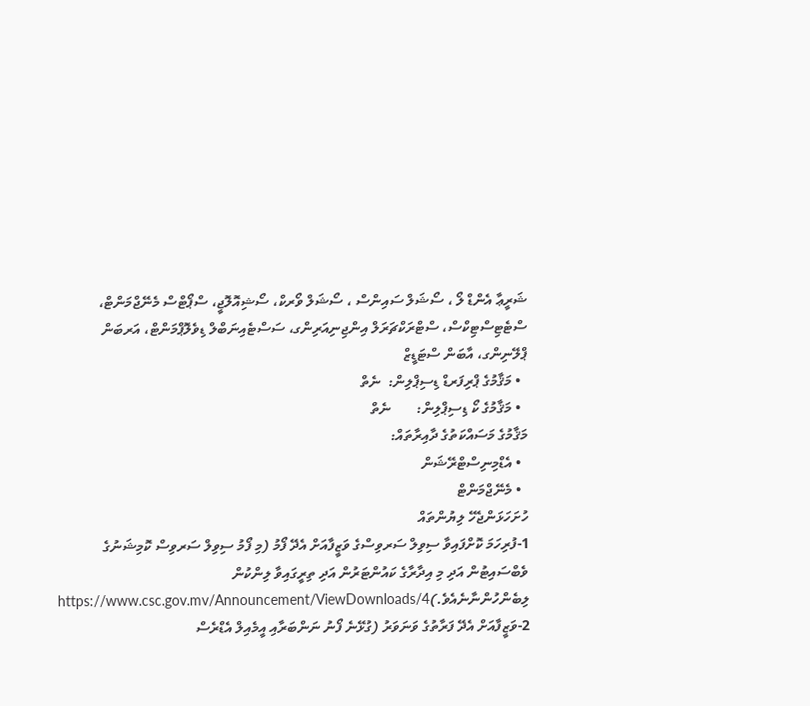ޝަރީޢާ އެންޑް ލޯ ، ސޯޝަލް ސައިންސް ، ސޯޝަލް ވޯރކް، ސޯޝިއޮލޮޖީ، ސްޕޯޓްސް މެނޭޖްމަންޓް، ސްޓެޓިސްޓިކްސް، ސްޓްރަކްޗަރަލް އިންޖިނިއަރިންގ، ސަސްޓެއިނަބްލް ޑިވެލޮޕްމަންޓް، އަރބަން ޕްލޭނިންގ، އާބަން ސްޓަޑީޒް
  • މަޤާމުގެ ޕްރިފަރޑް ޑިސިޕްލިން:  ނެތް
  • މަޤާމުގެ ކޯ ޑިސިޕްލިން:       ނެތް
މަޤާމުގެ މަސައްކަތުގެ ދާއިރާތައް:
  • އެޑްމިނިސްޓްރޭޝަން
  • މެނޭޖްމަންޓް
ހުށަހަޅަންޖެހޭ ލިޔުންތައް
1-ފުރިހަމަ ކޮށްފައިވާ ސިވިލް ސަރވިސްގެ ވަޒީފާއަށް އެދޭ ފޯމު (މި ފޯމު ސިވިލް ސަރވިސް ކޮމިޝަނުގެ ވެބްސައިޓުން އަދި މި އިދާރާގެ ކައުންޓަރުން އަދި ތިރީގައިވާ ލިންކުން  ލިބެންހުންނާނެއެވެ.)https://www.csc.gov.mv/Announcement/ViewDownloads/4
2-ވަޒީފާއަށް އެދޭ ފަރާތުގެ ވަނަވަރު (ގުޅޭނެ ފޯނު ނަންބަރާއި އީމެއިލް އެޑްރެސް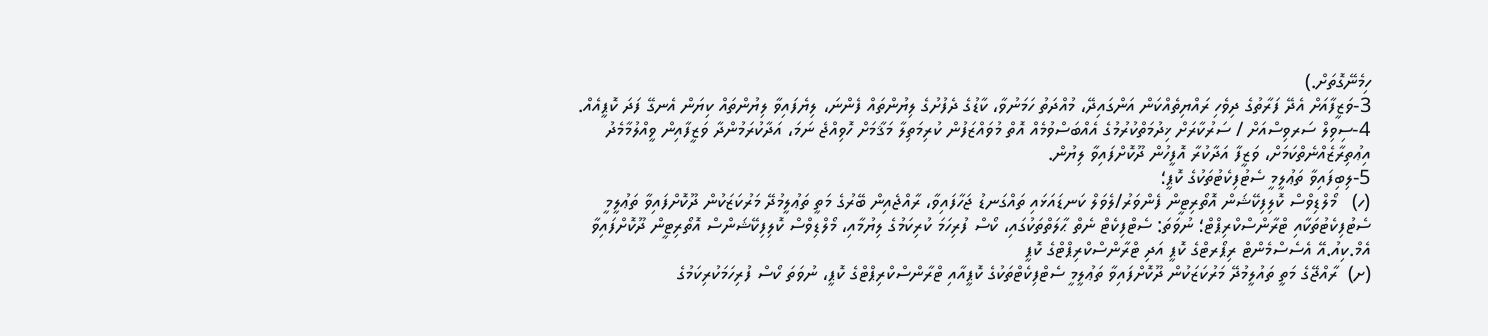ހިމެނޭގޮތަށް.)
3-ވަޒީފާއަށް އެދޭ ފަރާތުގެ ދިވެހި ރައްޔިތެއްކަން އަންގައިދޭ، މުއްދަތު ހަމަނުވާ، ކާޑުގެ ދެފުށުގެ ލިޔުންތައް ފެންނަ، ލިޔެފައިވާ ލިޔުންތައް ކިޔަން އެނގޭ ފަދަ ކޮޕީއެއް.
4-ސިވިލް ސަރވިސްއަށް / ސަރުކާރަށް ޚިދުމަތްކުރުމުގެ އެއްބަސްވުމެއް އޮތް މުވައްޒަފުން ކުރިމަތިލާ މަޤާމަށް ހޮވިއްޖެ ނަމަ، އަދާކުރަމުންދާ ވަޒީފާއިން ވީއްލުމާމެދު އިޢުތިރާޒެއްނެތްކަމަށް، ވަޒީފާ އަދާކުރާ އޮފީހުން ދޫކޮށްފައިވާ ލިޔުން.
5-ލިބިފައިވާ ތަޢުލީމީ ސެޓުފިކެޓުތަކުގެ ކޮޕީ؛
(ހ)   މޯލްޑިވްސް ކޮލިފިކޭޝަން އޮތޯރިޓީން ފެންވަރު/ލެވަލް ކަނޑައަޅައި ތައްގަނޑު ޖަހާފައިވާ، ރާއްޖެއިން ބޭރުގެ މަތީ ތަޢުލީމުދޭ މަރުކަޒަކުން ދޫކޮށްފައިވާ ތަޢުލީމީ ސެޓުފިކެޓުތަކާއި ޓްރާންސްކްރިޕްޓް؛ ނުވަތަ: ސެޓްފިކެޓް ނެތް ޙާލަތްތަކުގައި، ކޯސް ފުރިހަމަ ކުރިކަމުގެ ލިޔުމާއި، މޯލްޑިވްސް ކޮލިފިކޭޝަންސް އޮތޯރިޓީން ދޫކޮށްފައިވާ އެމް.ކިއު.އޭ އެސެސްމެންޓް ރިޕޯރޓްގެ ކޮޕީ އަދި ޓްރާންސްކްރިޕްޓްގެ ކޮޕީ
(ށ)  ރާއްޖޭގެ މަތީ ތައުލީމުދޭ މަރުކަޒަކުން ދޫކޮށްފައިވާ ތަޢުލީމީ ސެޓްފިކެޓްތަކުގެ ކޮޕީއާއި ޓްރާންސްކްރިޕްޓްގެ ކޮޕީ، ނުވަތަ ކޯސް ފުރިހަމަކުރިކަމުގެ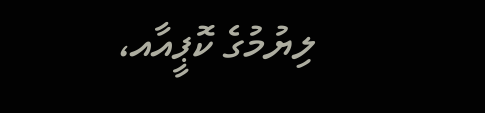ލިޔުމުގެ ކޮޕީއާއ،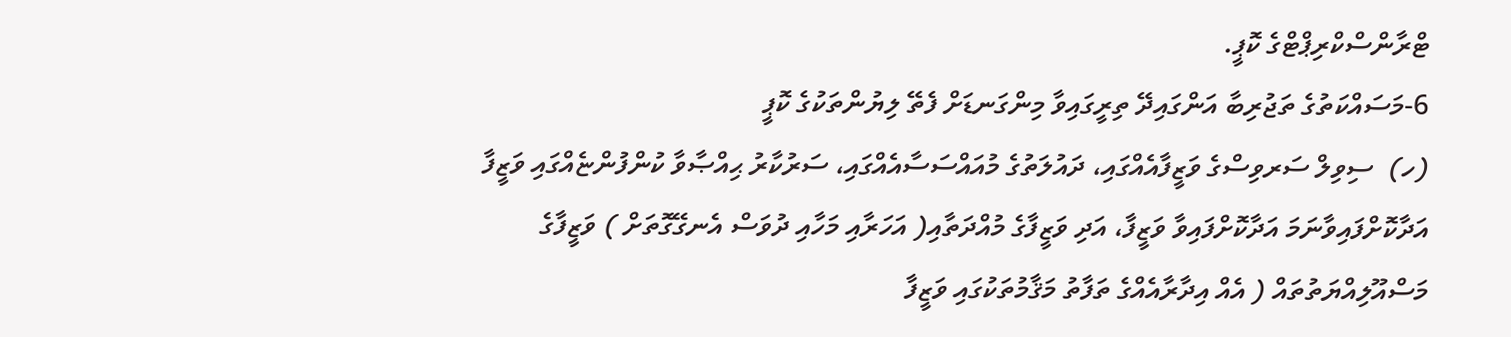ޓްރާންސްކްރިޕްޓްގެ ކޮޕީ.
6-މަސައްކަތުގެ ތަޖުރިބާ އަންގައިދޭ ތިރީގައިވާ މިންގަނޑަށް ފެތޭ ލިޔުންތަކުގެ ކޮޕީ
(ހ)  ސިވިލް ސަރވިސްގެ ވަޒީފާއެއްގައި، ދައުލަތުގެ މުއައްސަސާއެއްގައި، ސަރުކާރު ޙިއްޞާވާ ކުންފުންޏެއްގައި ވަޒީފާ އަދާކޮށްފައިވާނަމަ އަދާކޮށްފައިވާ ވަޒީފާ، އަދި ވަޒީފާގެ މުއްދަތާއި( އަހަރާއި މަހާއި ދުވަސް އެނގޭގޮތަށް ) ވަޒީފާގެ މަސްއޫލިއްޔަތުތައް ( އެއް އިދާރާއެއްގެ ތަފާތު މަޤާމުތަކުގައި ވަޒީފާ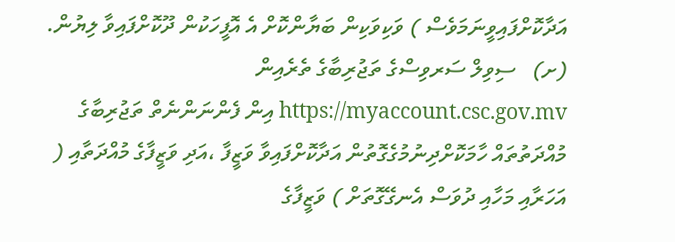އަދާކޮށްފައިވީނަމަވެސް ) ވަކިވަކިން ބަޔާންކޮށް އެ އޮފީހަކުން ދޫކޮށްފައިވާ ލިޔުން.
(ށ)   ސިވިލް ސަރވިސްގެ ތަޖުރިބާގެ ތެރެއިން https://myaccount.csc.gov.mv އިން ފެންނަންނެތް ތަޖުރިބާގެ މުއްދަތުތައް ހާމަކޮށްދިނުމުގެގޮތުން އަދާކޮށްފައިވާ ވަޒީފާ ،އަދި ވަޒީފާގެ މުއްދަތާއި ( އަހަރާއި މަހާއި ދުވަސް އެނގޭގޮތަށް ) ވަޒީފާގެ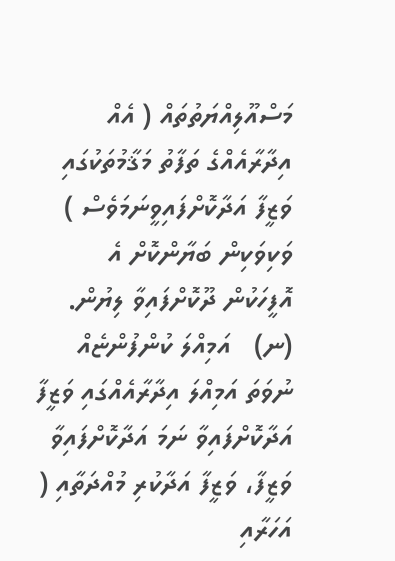މަސްއޫލިއްޔަތުތައް ( އެއް އިދާރާއެއްގެ ތަފާތު މަޤާމުތަކުގައި ވަޒީފާ އަދާކޮށްފައިވީނަމަވެސް ) ވަކިވަކިން ބަޔާންކޮށް އެ އޮފީހަކުން ދޫކޮށްފައިވާ ލިޔުން.
(ނ)   އަމިއްލަ ކުންފުންޏެއް ނުވަތަ އަމިއްލަ އިދާރާއެއްގައި ވަޒީފާ އަދާކޮށްފައިވާ ނަމަ އަދާކޮށްފައިވާ ވަޒީފާ، ވަޒީފާ އަދާކުރި މުއްދަތާއި ( އަހަރާއި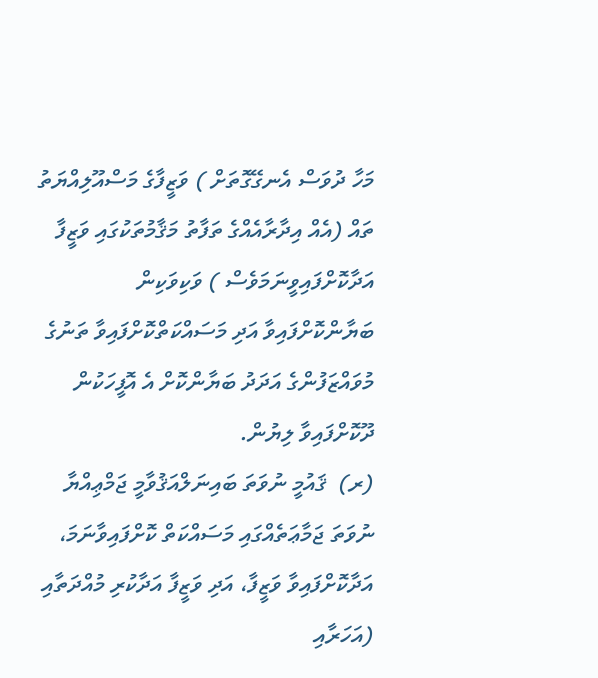މަހާ ދުވަސް އެނގޭގޮތަށް ) ވަޒީފާގެ މަސްއޫލިއްޔަތު ތައް (އެއް އިދާރާއެއްގެ ތަފާތު މަޤާމުތަކުގައި ވަޒީފާ އަދާކޮށްފައިވީނަމަވެސް ) ވަކިވަކިން ބަޔާންކޮށްފައިވާ އަދި މަސައްކަތްކޮށްފައިވާ ތަނުގެ މުވައްޒަފުންގެ އަދަދު ބަޔާންކޮށް އެ އޮފީހަކުން ދޫކޮށްފައިވާ ލިޔުން.
(ރ)  ޤައުމީ ނުވަތަ ބައިނަލްއަޤުވާމީ ޖަމްޢިއްޔާ ނުވަތަ ޖަމާޢަތެއްގައި މަސައްކަތް ކޮށްފައިވާނަމަ، އަދާކޮށްފައިވާ ވަޒީފާ، އަދި ވަޒީފާ އަދާކުރި މުއްދަތާއި  (އަހަރާއި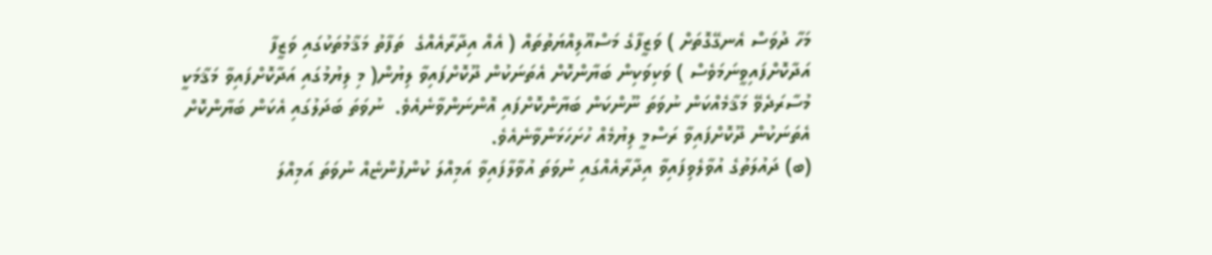މަހާ ދުވަސް އެނގޭގޮތަށް ) ވަޒީފާގެ މަސްއޫލިއްޔަތުތައް ( އެއް އިދާރާއެއްގެ  ތަފާތު މަޤާމުތަކުގައި ވަޒީފާ އަދާކޮށްފައިވީނަމަވެސް ) ވަކިވަކިން ބަޔާންކޮށް އެތަނަކުން ދޫކޮށްފައިވާ ލިޔުން( މި ލިޔުމުގައި އަދާކޮށްފައިވާ މަޤާމަކީ މުސާރަދެވޭ މަޤާމެއްކަން ނުވަތަ ނޫންކަން ބަޔާންކޮށްފައި އޮންނަންވާނެއެވެ.  ނުވަތަ ބަދަލުގައި އެކަން ބަޔާންކޮށް އެތަނަކުން ދޫކޮށްފައިވާ ރަސްމީ ލިޔުމެއް ހުށަހަޅަންވާނެއެވެ.
(ބ) ދައުލަތުގެ އުވާލެވިފައިވާ އިދާރާއެއްގައި ނުވަތަ އުވާލާފައިވާ އަމިއްލަ ކުންފުންޏެއް ނުވަތަ އަމިއްލަ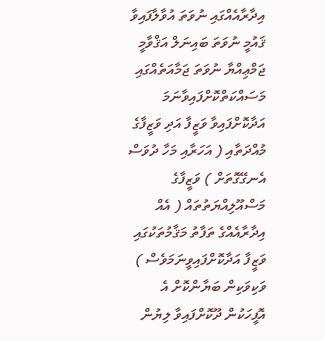އިދާރާއެއްގައި ނުވަތަ އުވާލާފައިވާ ޤައުމީ ނުވަތަ ބައިނަލް އަޤްވާމީ ޖަމްޢިއްޔާ ނުވަތަ ޖަމާއަތެއްގައި މަސައްކަތްކޮށްފައިވާނަމަ އަދާކޮށްފައިވާ ވަޒީފާ އަދި ވަޒީފާގެ މުއްދަތާއި ( އަހަރާއި މަހާ ދުވަސް އެނގޭގޮތަށް ) ވަޒީފާގެ މަސްއޫލިއްޔަތުތައް ( އެއް އިދާރާއެއްގެ ތަފާތު މަޤާމުތަކުގައި  ވަޒީފާ އަދާކޮށްފައިވީނަމަވެސް ) ވަކިވަކިން ބަޔާންކޮށް އެ އޮފީހަކުން ދޫކޮށްފައިވާ ލިޔުން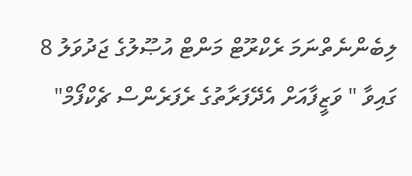ލިބެންނެތްނަމަ ރެކްރޫޓް މަންޓް އުޞޫލުގެ ޖަދުވަލު 8 ގައިވާ " ވަޒީފާއަށް އެދޭފަރާތުގެ ރެފަރެންސް ޗެކްފޯމް"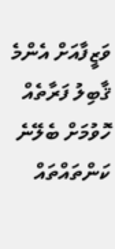ވަޒީފާއަށް އެންމެ ޤާބިލު ފަރާތެއް ހޮވުމަށް ބެލޭނެ ކަންތައްތައް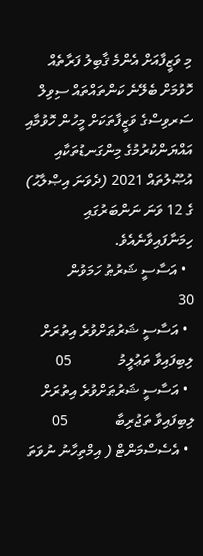މި ވަޒީފާއަށް އެންމެ ޤާބިލު ފަރާތެއް ހޮވުމަށް ބެލޭނެ ކަންތައްތައް ސިވިލް ސަރވިސްގެ ވަޒީފާތަކަށް މީހުން ހޮވުމާއި އައްޔަންކުރުމުގެ މިންގަނޑުތަކާއި އުޞޫލުތައް 2021 (ދެވަނަ އިޞްލާޙު) ގެ 12 ވަނަ ނަންބަރުގައި ހިމަނާފައިވާނެއެވެ.
  • އަސާސީ ޝަރުޠު ހަމަވުން                             30
  • އަސާސީ ޝަރުޠަށްވުރެ އިތުރަށް ލިބިފައިވާ ތަޢުލީމު             05
  • އަސާސީ ޝަރުޠަށްވުރެ އިތުރަށް ލިބިފައިވާ ތަޖުރިބާ             05
  • އެސެސްމަންޓް ( އިމްތިހާނު ނުވަތަ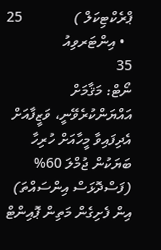ޕްރެކްޓިކަލް )              25
  • އިންޓަރވިއު                                      35
ނޯޓް: މަޤާމަށް އައްޔަންކުރެވޭނީ، ވަޒީފާއަށް އެދިފައިވާ މީހާއަށް ހުރިހާ ބަޔަކުން ޖުމްލަ 60% (ފަސްދޮޅަސް އިންސައްތަ) އިން ފެށިގެން މަތިން ޕޮއިންޓް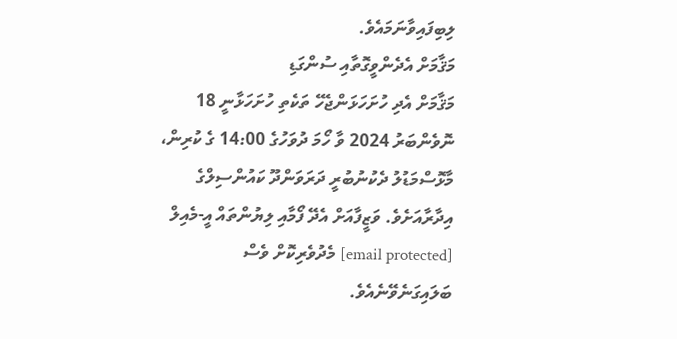ލިބިފައިވާނަމައެވެ.
މަޤާމަށް އެދެންވީގޮތާއި ސުންގަޑި
މަޤާމަށް އެދި ހުށަހަޅަންޖެހޭ ތަކެތި ހުށަހަޅާނީ 18 ނޮވެންބަރު 2024 ވާ ހޯމަ ދުވަހުގެ 14:00 ގެ ކުރިން، މާޅޮސްމަޑުލު ދެކުނުބުރީ ދަރަވަންދޫ ކައުންސިލްގެ އިދާރާއަށެވެ. ވަޒީފާއަށް އެދޭ ފޯމާއި ލިޔުންތައް އީ-މެއިލް [email protected] މެދުވެރިކޮށް ވެސް ބަލައިގަނެވޭނެއެވެ.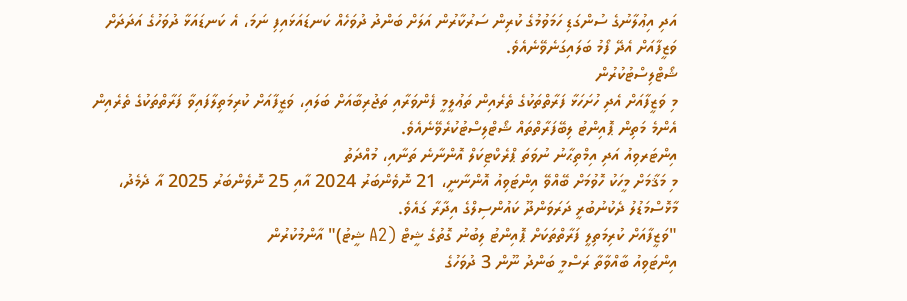އަދި އިޢުލާނުގެ ސުންގަޑި ހަމަވުމުގެ ކުރިން ސަރުކާރުން އަލަށް ބަންދު ދުވަހެއް ކަނޑައަޅައިފި ނަމަ، އެ ކަނޑައަޅާ ދުވަހުގެ އަދަދަށް ވަޒީފާއަށް އެދޭ ފޯމު ބަލައިގަނެވޭނެއެވެ.
ޝޯޓްލިސްޓުކުރުން
މި ވަޒީފާއަށް އެދި ހުށަހަޅާ ފަރާތްތަކުގެ ތެރެއިން ތަޢުލީމީ ފެންވަރާއި ތަޖުރިބާއަށް ބަލައި، ވަޒީފާއަށް ކުރިމަތިލާފައިވާ ފަރާތްތަކުގެ ތެރެއިން އެންމެ މަތިން ޕޮއިންޓު ލިބޭފަރާތްތައް ޝޯޓްލިސްޓުކުރެވޭނެއެވެ.
އިންޓަރވިއު އަދި އިމްތިޙާނު ނުވަތަ ޕްރެކްޓިކަލް އޮންނާނެ ތަނާއި، މުއްދަތު
މި މަޤާމަށް މީހަކު ހޮވުމަށް ބޭއްވޭ އިންޓަވިއު އޮންނާނީ، 21 ނޮވެންބަރު 2024 އާއި 25 ނޮވެންބަރު 2025 އާ ދެމެދު، މާޅޮސްމަޑުލު ދެކުނުބުރީ ދަރަވަންދޫ ކައުންސިލްގެ އިދާރާ ގައެވެ.
"ވަޒީފާއަށް ކުރިމަތިލީ ފަރާތްތަކަށް ޕޮއިންޓު ލިބުނު ގޮތުގެ ޝީޓް (A2 ޝީޓު)" އާންމުކުރުން
އިންޓަވިއު ބާއްވާތާ ރަސްމީ ބަންދު ނޫން 3 ދުވަހުގެ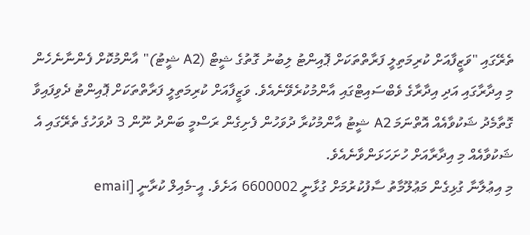ތެރޭގައި "ވަޒީފާއަށް ކުރިމަތިލީ ފަރާތްތަކަށް ޕޮއިންޓު ލިބުނު ގޮތުގެ ޝީޓް (A2 ޝީޓު)" އާންމުކޮށް ފެންނާނެހެން މި އިދާރާގައި އަދި އިދާރާގެ ވެބްސައިޓްގައި އާންމުކުރެވޭނެއެވެ. ވަޒީފާއަށް ކުރިމަތިލީ ފަރާތްތަކަށް ޕޮއިންޓު ދެވިފައިވާ ގޮތާމެދު ޝަކުވާއެއް އޮތްނަމަ A2 ޝީޓު އާންމުކުރާ ދުވަހުން ފެށިގެން ރަސްމީ ބަންދު ނޫން 3 ދުވަހުގެ ތެރޭގައި އެ ޝަކުވާއެއް މި އިދާރާއަށް ހުށަހަޅަންވާނެއެވެ.
މި އިޢުލާނާ ގުޅިގެން މަޢުލޫމާތު ސާފުކުރުމަށް ގުޅާނީ 6600002 އަށެވެ. އީ-މެއިލް ކުރާނީ [email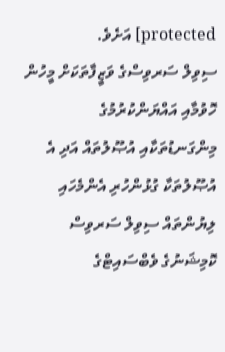protected] އަށެވެ.
ސިވިލް ސަރވިސްގެ ވަޒީފާތަކަށް މީހުން ހޮވުމާއި އައްޔަންކުރުމުގެ މިންގަނޑުތަކާއި އުޞޫލުތައް އަދި އެ އުޞޫލުތަކާ ގުޅުންހުރި އެންމެހައި ލިޔުންތައް ސިވިލް ސަރވިސް ކޮމިޝަނުގެ ވެބްސައިޓްގެ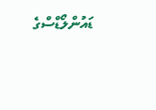ޑައުންލޯޑްސްގެ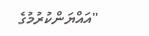"އައްޔަންކުރުމުގެ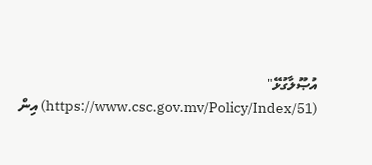އުޞޫލާގުޅޭ" (https://www.csc.gov.mv/Policy/Index/51) އިން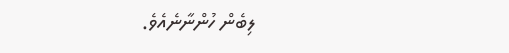ލިބެން ހުންނާނެއެވެ.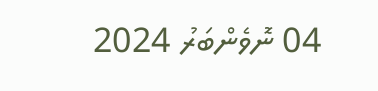04 ނޮވެންބަރު 2024